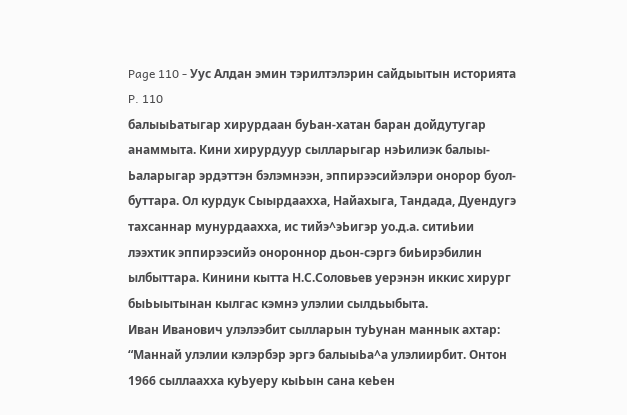Page 110 - Уус Алдан эмин тэрилтэлэрин сайдыытын историята
P. 110
балыыЬатыгар хирурдаан буЬан-хатан баран дойдутугар
анаммыта. Кини хирурдуур сылларыгар нэЬилиэк балыы-
Ьаларыгар эрдэттэн бэлэмнээн, эппирээсийэлэри онорор буол-
буттара. Ол курдук Сыырдаахха, Найахыга, Тандада, Дуендугэ
тахсаннар мунурдаахха, ис тийэ^эЬигэр уо.д.а. ситиЬии
лээхтик эппирээсийэ онороннор дьон-сэргэ биЬирэбилин
ылбыттара. Кинини кытта Н.С.Соловьев уерэнэн иккис хирург
быЬыытынан кылгас кэмнэ улэлии сылдьыбыта.
Иван Иванович улэлээбит сылларын туЬунан маннык ахтар:
“Маннай улэлии кэлэрбэр эргэ балыыЬа^а улэлиирбит. Онтон
1966 сыллаахха куЬуеру кыЬын сана кеЬен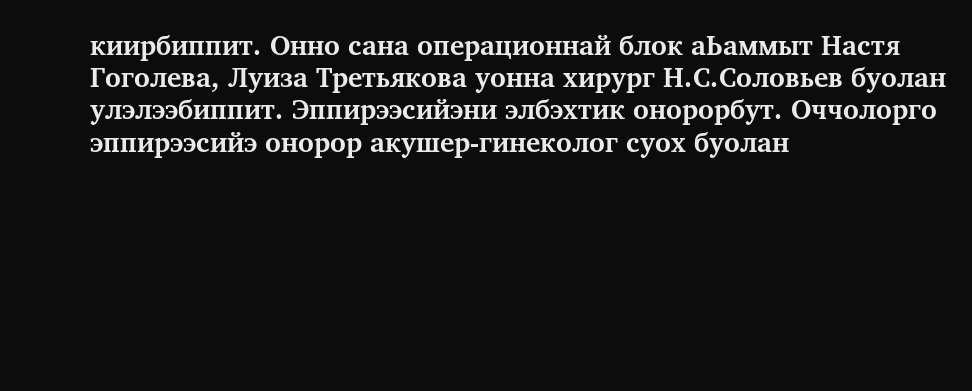киирбиппит. Онно сана операционнай блок аЬаммыт Настя
Гоголева, Луиза Третьякова уонна хирург Н.С.Соловьев буолан
улэлээбиппит. Эппирээсийэни элбэхтик онорорбут. Оччолорго
эппирээсийэ онорор акушер-гинеколог суох буолан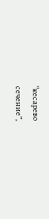“кесарево
сечение”,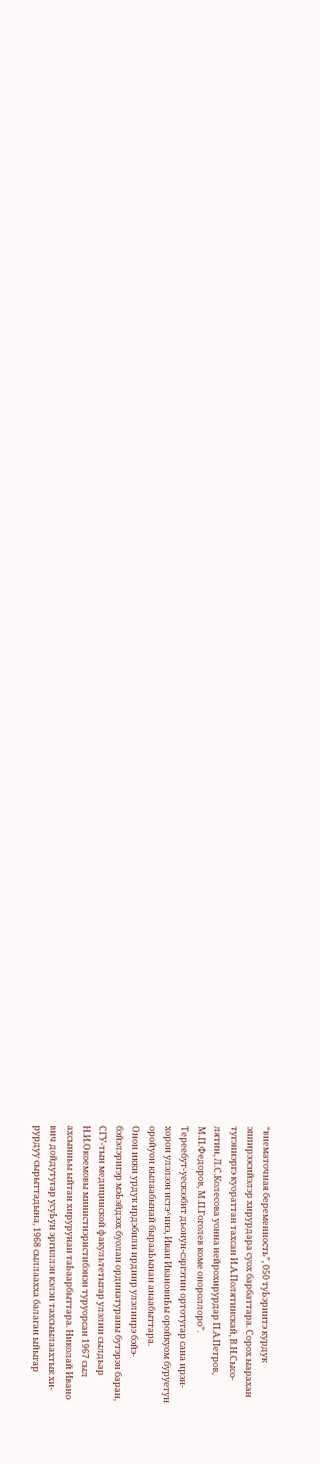“внематочная беременность”, 050 туЬэриитэ курдук
эппирээсийэлэр хирурдара суох барбаттара. Сорох ыарахан
тугэннэргэ куораттан тахсан И.А.Полятинскай, В.Н.Сысо-
лятин, Л.С.Колесова уонна нейрохирурдар П.А.Петров,
М.П.Федоров, М.П.Гоголев коме онороллоро”.
Тереебут-уескээбит дьонун-сэргэтин ортотугар сана ирэн-
хорон улэлээн истэ^инэ, Иван ИвановиЬы оройкуом буруетун
оройуон кылаабынай бырааЬынан анаабыттара.
Онон икки урдук ирдэбили ирдиир улэлиирэ бэйэ-
бэйэлэригэр мэЬэйдээх буолан ординатураны бутэрэн баран,
СГУ-тын медицинской факультетыгар улэлии сылдьар
Н.И.Окоемовы министиэристибэнэн туруорсан 1967 сыл
ахсынньы ыйтан хирурунан таЬаарбыттара. Николай Ивано
вич дойдутугар усуЬун эргиллэн кэлэн тахсыылаахтык хи-
рурдуу сырыттадына, 1968 сыллаахха балаган ыйыгар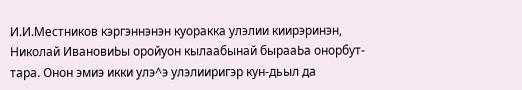И.И.Местников кэргэннэнэн куоракка улэлии киирэринэн,
Николай ИвановиЬы оройуон кылаабынай бырааЬа онорбут-
тара. Онон эмиэ икки улэ^э улэлииригэр кун-дьыл да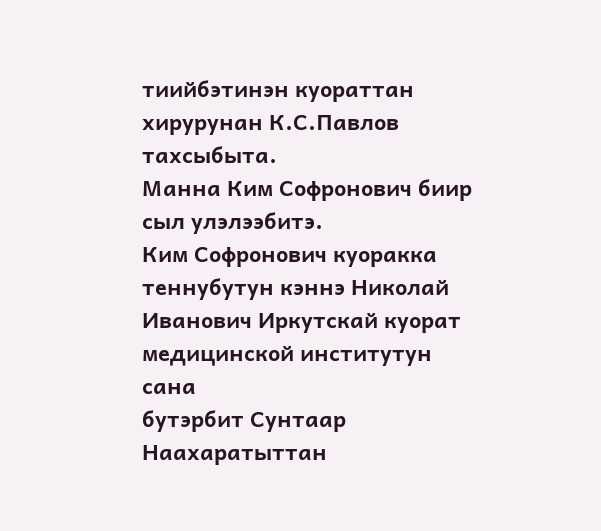тиийбэтинэн куораттан хирурунан К.С.Павлов тахсыбыта.
Манна Ким Софронович биир сыл улэлээбитэ.
Ким Софронович куоракка теннубутун кэннэ Николай
Иванович Иркутскай куорат медицинской институтун сана
бутэрбит Сунтаар Наахаратыттан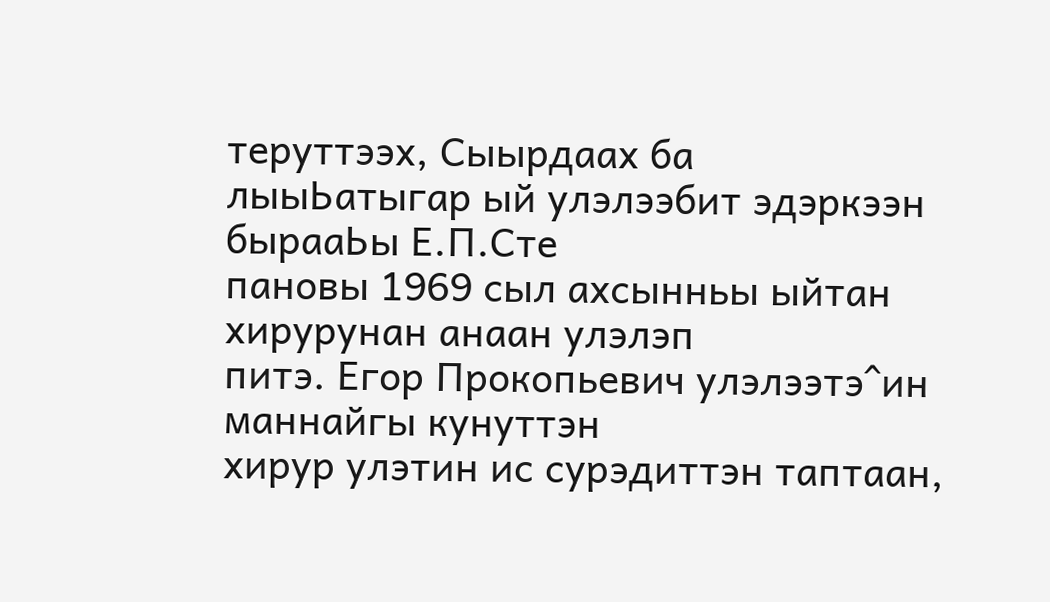теруттээх, Сыырдаах ба
лыыЬатыгар ый улэлээбит эдэркээн бырааЬы Е.П.Сте
пановы 1969 сыл ахсынньы ыйтан хирурунан анаан улэлэп
питэ. Егор Прокопьевич улэлээтэ^ин маннайгы кунуттэн
хирур улэтин ис сурэдиттэн таптаан,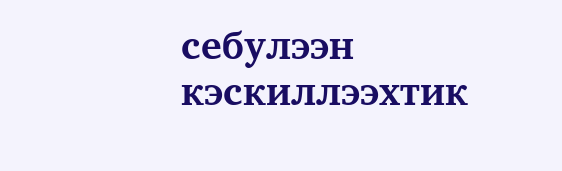себулээн кэскиллээхтик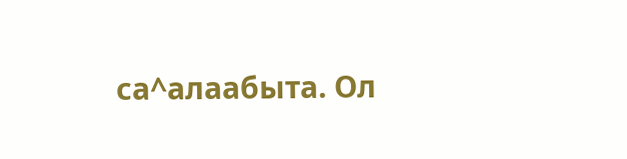са^алаабыта. Ол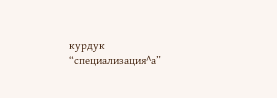курдук “специализация^а”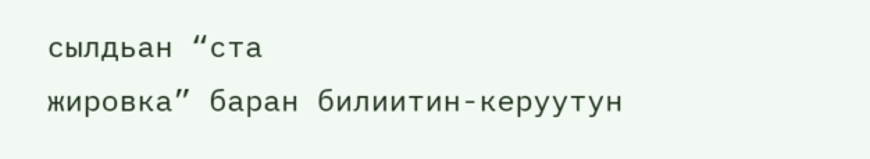сылдьан “ста
жировка” баран билиитин-керуутун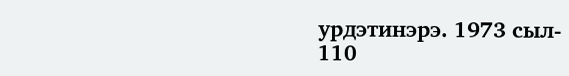урдэтинэрэ. 1973 сыл-
110